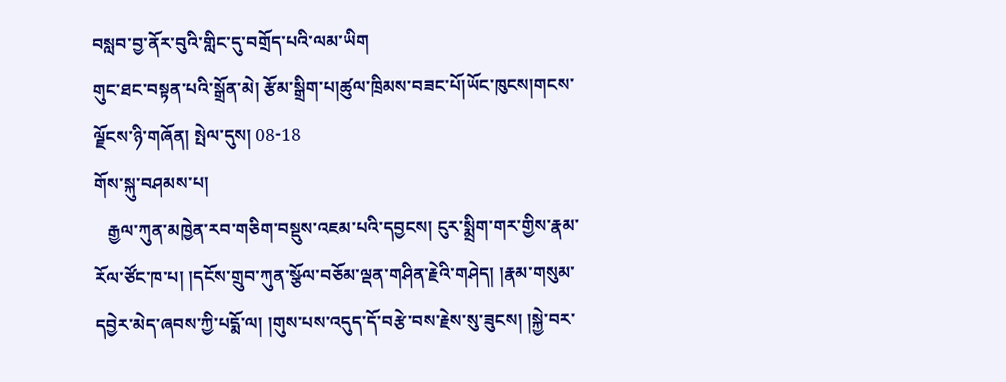བསླབ་བྱ་ནོར་བུའི་གླིང་དུ་བགྲོད་པའི་ལམ་ཡིག
གུང་ཐང་བསྟན་པའི་སྒྲོན་མེ། རྩོམ་སྒྲིག་པ།ཚུལ་ཁྲིམས་བཟང་པོ།ཡོང་ཁུངས།གངས་ལྗོངས་ཉི་གཞོན། སྤེལ་དུས། 08-18
གོས་སྐུ་བཤམས་པ།
   རྒྱལ་ཀུན་མཁྱེན་རབ་གཅིག་བསྡུས་འཇམ་པའི་དབྱངས། ངུར་སྨྲིག་གར་གྱིས་རྣམ་རོལ་ཙོང་ཁ་པ། །དངོས་གྲུབ་ཀུན་སྩོལ་བཅོམ་ལྡན་གཤིན་རྗེའི་གཤེད། །རྣམ་གསུམ་དབྱེར་མེད་ཞབས་ཀྱི་པདྨོ་ལ། །གུས་པས་འདུད་དོ་བརྩེ་བས་རྗེས་སུ་ཟུངས། །སྐྱེ་བར་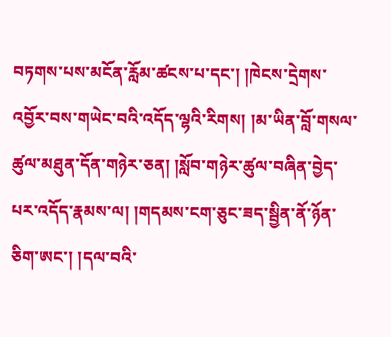བཏགས་པས་མངོན་རློམ་ཚངས་པ་དང་། །ཁེངས་དྲེགས་འབྱོར་བས་གཡེང་བའི་འདོད་ལྷའི་རིགས། །མ་ཡིན་བློ་གསལ་ཚུལ་མཐུན་དོན་གཉེར་ཅན། །སློབ་གཉེར་ཚུལ་བཞིན་བྱེད་པར་འདོད་རྣམས་ལ། །གདམས་ངག་ཅུང་ཟད་སྦྱིན་ནོ་ཉོན་ཅིག་ཨང་། །དལ་བའི་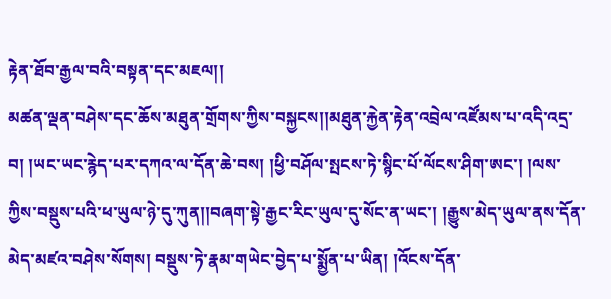རྟེན་ཐོབ་རྒྱལ་བའི་བསྟན་དང་མཇལ།།
མཚན་ལྡན་བཤེས་དང་ཆོས་མཐུན་གྲོགས་ཀྱིས་བསྐྱངས།།མཐུན་རྐྱེན་རྟེན་འབྲེལ་འཛོམས་པ་འདི་འདྲ་བ། །ཡང་ཡང་རྙེད་པར་དཀའ་ལ་དོན་ཆེ་བས། །ཕྱི་བཤོལ་སྤངས་ཏེ་སྙིང་པོ་ལོངས་ཤིག་ཨང་། །ལས་ཀྱིས་བསྡུས་པའི་ཕ་ཡུལ་ཉེ་དུ་ཀུན།།བཞག་སྟེ་རྒྱང་རིང་ཡུལ་དུ་སོང་ན་ཡང་། །རྒྱུས་མེད་ཡུལ་ནས་དོན་མེད་མཛའ་བཤེས་སོགས། བསྡུས་ཏེ་རྣམ་གཡེང་བྱེད་པ་སྨྱོན་པ་ཡིན། །འོངས་དོན་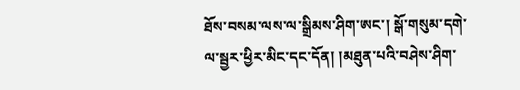ཐོས་བསམ་ལས་ལ་སྒྲིམས་ཤིག་ཨང་། སྒོ་གསུམ་དགེ་ལ་སྦྱར་ཕྱིར་མིང་དང་དོན། །མཐུན་པའི་བཤེས་ཤིག་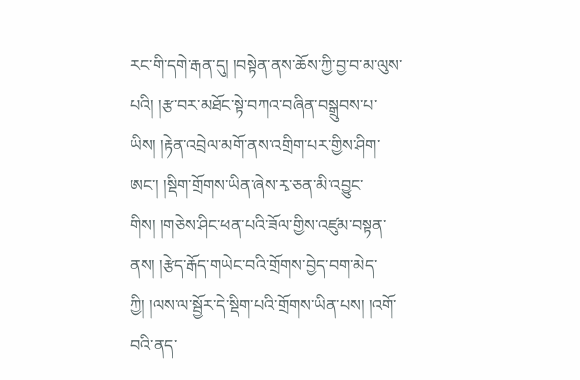རང་གི་དགེ་རྒན་དུ། །བསྟེན་ནས་ཆོས་ཀྱི་བྱ་བ་མ་ལུས་པའི། །རྩ་བར་མཐོང་སྟེ་བཀའ་བཞིན་བསྒྲུབས་པ་ཡིས། །རྟེན་འབྲེལ་མགོ་ནས་འགྲིག་པར་གྱིས་ཤིག་ཨང་། །སྡིག་གྲོགས་ཡིན་ཞེས་རྭ་ཅན་མི་འབྱུང་གིས། །གཅེས་ཤིང་ཕན་པའི་ཟོལ་གྱིས་འཛུམ་བསྟན་ནས། །རྩེད་རྒོད་གཡེང་བའི་གྲོགས་བྱེད་བག་མེད་ཀྱི། །ལས་ལ་སྦྱོར་དེ་སྡིག་པའི་གྲོགས་ཡིན་པས། །འགོ་བའི་ནད་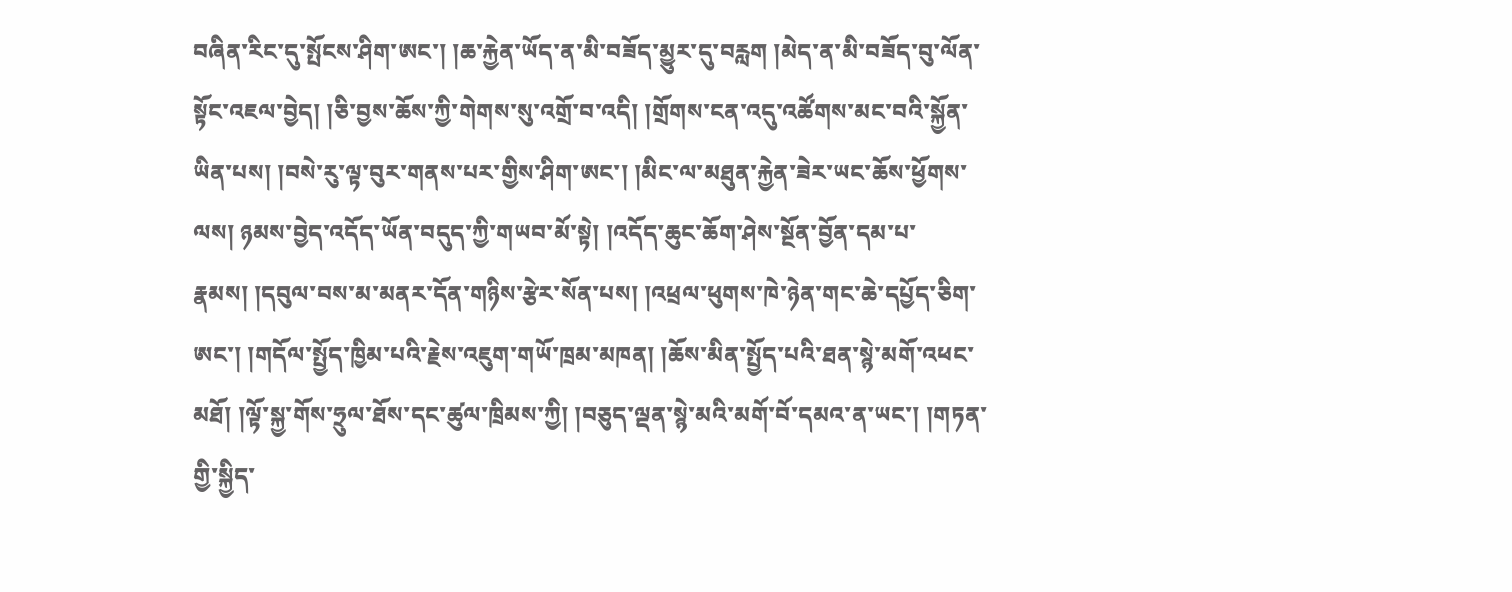བཞིན་རིང་དུ་སྤོངས་ཤིག་ཨང་། །ཆ་རྐྱེན་ཡོད་ན་མི་བཟོད་མྱུར་དུ་བརླག །མེད་ན་མི་བཟོད་བུ་ལོན་སྟོང་འཇལ་བྱེད། །ཅི་བྱས་ཆོས་ཀྱི་གེགས་སུ་འགྲོ་བ་འདི། །གྲོགས་ངན་འདུ་འཚོགས་མང་བའི་སྐྱོན་ཡིན་པས། །བསེ་རུ་ལྟ་བུར་གནས་པར་གྱིས་ཤིག་ཨང་། །མིང་ལ་མཐུན་རྐྱེན་ཟེར་ཡང་ཆོས་ཕྱོགས་ལས། ཉམས་བྱེད་འདོད་ཡོན་བདུད་ཀྱི་གཡབ་མོ་སྟེ། །འདོད་ཆུང་ཆོག་ཤེས་སྔོན་བྱོན་དམ་པ་རྣམས། །དབུལ་བས་མ་མནར་དོན་གཉིས་རྩེར་སོན་པས། །འཕྲལ་ཕུགས་ཁེ་ཉེན་གང་ཆེ་དཔྱོད་ཅིག་ཨང་། །གདོལ་སྤྱོད་ཁྱིམ་པའི་རྗེས་འཇུག་གཡོ་ཁྲམ་མཁན། །ཆོས་མིན་སྤྱོད་པའི་ཐན་སྙེ་མགོ་འཕང་མཐོ། །ལྟོ་སྐྱ་གོས་ཧྲུལ་ཐོས་དང་ཚུལ་ཁྲིམས་ཀྱི། །བཅུད་ལྡན་སྙེ་མའི་མགོ་བོ་དམའ་ན་ཡང་། །གཏན་གྱི་སྐྱིད་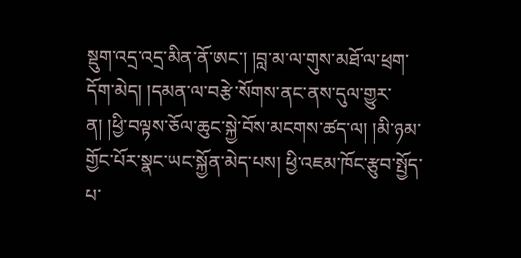སྡུག་འདྲ་འདྲ་མིན་ནོ་ཨང་། །བླ་མ་ལ་གུས་མཐོ་ལ་ཕྲག་དོག་མེད། །དམན་ལ་བརྩེ་སོགས་ནང་ནས་དུལ་གྱུར་ན། །ཕྱི་བལྟས་ཅོལ་ཆུང་སྐྱེ་བོས་མངགས་ཚད་ལ། །མི་ཉམ་གྱོང་པོར་སྣང་ཡང་སྐྱོན་མེད་པས། ཕྱི་འཇམ་ཁོང་རྩུབ་སྤྱོད་པ་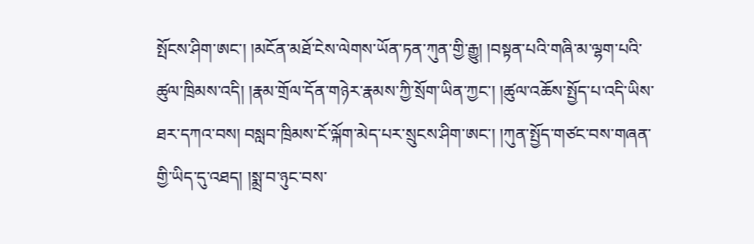སྤོངས་ཤིག་ཨང་། །མངོན་མཐོ་ངེས་ལེགས་ཡོན་ཏན་ཀུན་གྱི་རྒྱུ། །བསྟན་པའི་གཞི་མ་ལྷག་པའི་ཚུལ་ཁྲིམས་འདི། །རྣམ་གྲོལ་དོན་གཉེར་རྣམས་ཀྱི་སྲོག་ཡིན་ཀྱང་། །ཚུལ་འཆོས་སྤྱོད་པ་འདི་ཡིས་ཐར་དཀའ་བས། བསླབ་ཁྲིམས་ངོ་ལྐོག་མེད་པར་སྲུངས་ཤིག་ཨང་། །ཀུན་སྤྱོད་གཙང་བས་གཞན་གྱི་ཡིད་དུ་འཐད། །སྨྲ་བ་ཉུང་བས་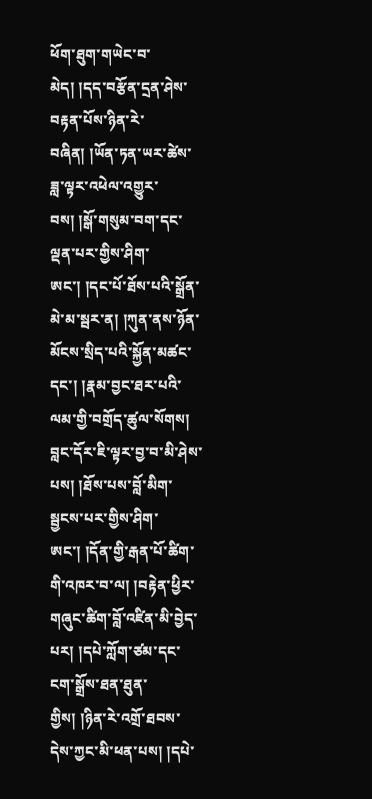ཕོག་ཐུག་གཡེང་བ་མེད། །དད་བརྩོན་དྲན་ཤེས་བརྟན་པོས་ཉིན་རེ་བཞིན། །ཡོན་ཏན་ཡར་ཚེས་ཟླ་ལྟར་འཕེལ་འགྱུར་བས། །སྒོ་གསུམ་བག་དང་ལྡན་པར་གྱིས་ཤིག་ཨང་། །དང་པོ་ཐོས་པའི་སྒྲོན་མེ་མ་སྦར་ན། །ཀུན་ནས་ཉོན་མོངས་སྲིད་པའི་སྐྱོན་མཚང་དང་། །རྣམ་བྱང་ཐར་པའི་ལམ་གྱི་བགྲོད་ཚུལ་སོགས། བླང་དོར་ཇི་ལྟར་བྱ་བ་མི་ཤེས་པས། །ཐོས་པས་བློ་མིག་སྦྱངས་པར་གྱིས་ཤིག་ཨང་། །དོན་གྱི་རྒན་པོ་ཚིག་གི་འཁར་བ་ལ། །བརྟེན་ཕྱིར་གཞུང་ཚིག་བློ་འཛིན་མི་བྱེད་པར། །དཔེ་ཀློག་ཙམ་དང་ངག་སྒྲོས་ཐན་ཐུན་གྱིས། །ཉིན་རེ་འགྲོ་ཐབས་དེས་ཀྱང་མི་ཕན་པས། །དཔེ་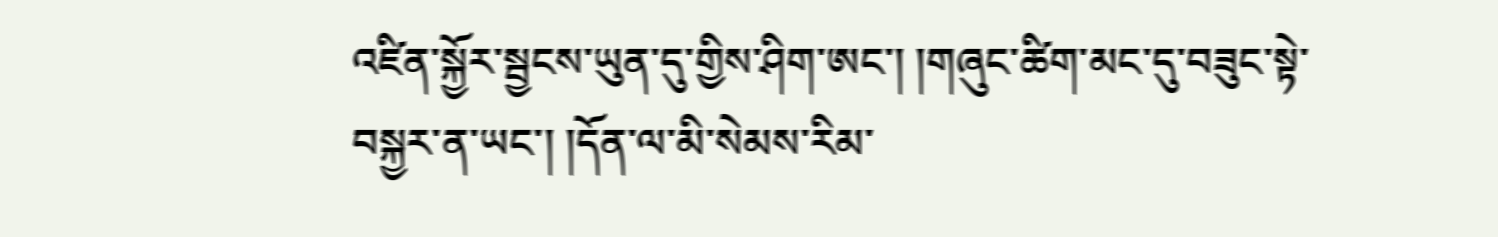འཛིན་སྐྱོར་སྦྱངས་ཡུན་དུ་གྱིས་ཤིག་ཨང་། །གཞུང་ཚིག་མང་དུ་བཟུང་སྟེ་བསྐྱར་ན་ཡང་། །དོན་ལ་མི་སེམས་རིམ་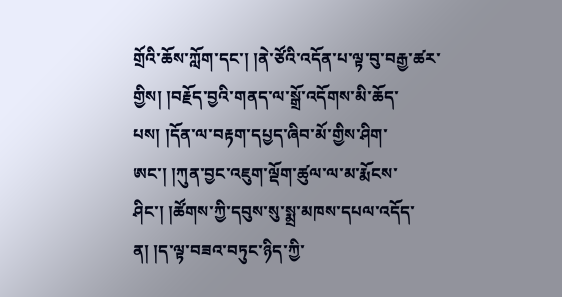གྲོའི་ཆོས་ཀློག་དང་། །ནེ་ཙོའི་འདོན་པ་ལྟ་བུ་བརྒྱ་ཚར་གྱིས། །བརྗོད་བྱའི་གནད་ལ་སྒྲོ་འདོགས་མི་ཆོད་པས། །དོན་ལ་བརྟག་དཔྱད་ཞིབ་མོ་གྱིས་ཤིག་ཨང་། །ཀུན་བྱང་འཇུག་ལྡོག་ཚུལ་ལ་མ་རྨོངས་ཤིང་། །ཚོགས་ཀྱི་དབུས་སུ་སྨྲ་མཁས་དཔལ་འདོད་ན། །ད་ལྟ་བཟའ་བཏུང་ཉིད་ཀྱི་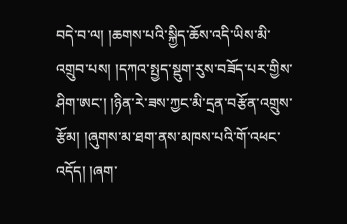བདེ་བ་ལ། །ཆགས་པའི་སྐྱིད་ཆོས་འདི་ཡིས་མི་འགྲུབ་པས། །དཀའ་སྤྱད་སྡུག་རུས་བཟོད་པར་གྱིས་ཤིག་ཨང་། །ཉིན་རེ་ཟས་ཀྱང་མི་དྲན་བརྩོན་འགྲུས་རྩོམ། །ཞུགས་མ་ཐག་ནས་མཁས་པའི་གོ་འཕང་འདོད། །ཞག་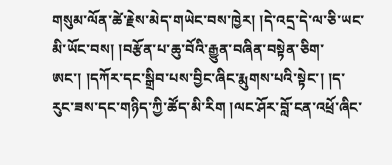གསུམ་ལོན་ཚེ་རྗེས་མེད་གཡེང་བས་ཁྱེར། །དེ་འདྲ་དེ་ལ་ཅི་ཡང་མི་ཡོང་བས། །བརྩོན་པ་ཆུ་བོའི་རྒྱུན་བཞིན་བསྟེན་ཅིག་ཨང་། །དཀོར་དང་སྒྲིབ་པས་བྱིང་ཞིང་རྨུགས་པའི་སྟེང་། །ད་རུང་ཟས་དང་གཉིད་ཀྱི་ཚོད་མི་རིག །ལང་ཤོར་བློ་ངན་འཕྲོ་ཞིང་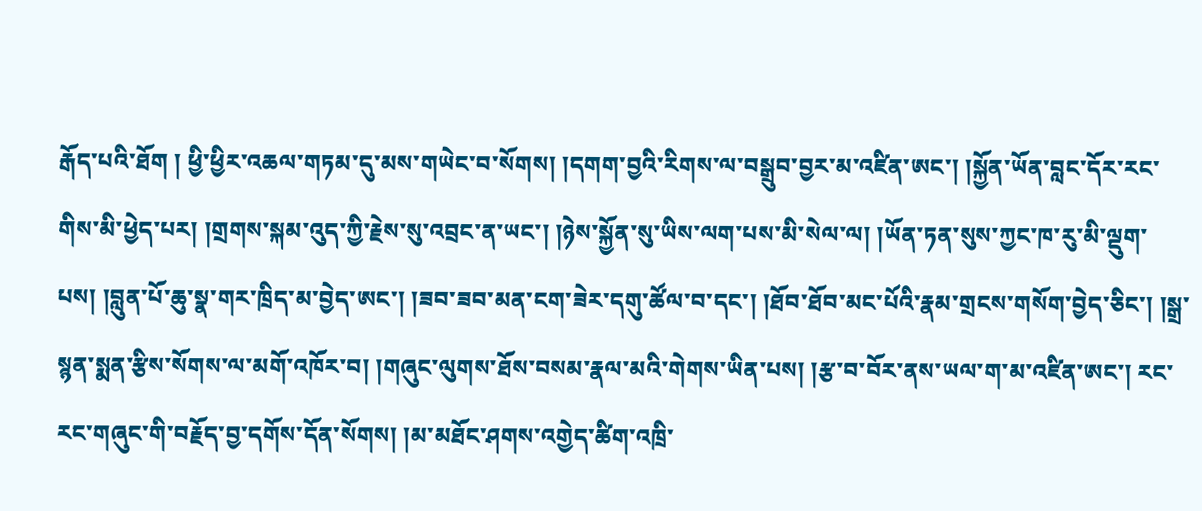རྒོད་པའི་ཐོག ། ཕྱི་ཕྱིར་འཆལ་གཏམ་དུ་མས་གཡེང་བ་སོགས། །དགག་བྱའི་རིགས་ལ་བསྒྲུབ་བྱར་མ་འཛིན་ཨང་། །སྐྱོན་ཡོན་བླང་དོར་རང་གིས་མི་ཕྱེད་པར། །གྲགས་སྐམ་འུད་ཀྱི་རྗེས་སུ་འབྲང་ན་ཡང་། །ཉེས་སྐྱོན་སུ་ཡིས་ལག་པས་མི་སེལ་ལ། །ཡོན་ཏན་སུས་ཀྱང་ཁ་རུ་མི་ལྡུག་པས། །བླུན་པོ་ཆུ་སྣ་གར་ཁྲིད་མ་བྱེད་ཨང་། །ཟབ་ཟབ་མན་ངག་ཟེར་དགུ་ཚོལ་བ་དང་། །ཐོབ་ཐོབ་མང་པོའི་རྣམ་གྲངས་གསོག་བྱེད་ཅིང་། །སྒྲ་སྙན་སྨན་རྩིས་སོགས་ལ་མགོ་འཁོར་བ། །གཞུང་ལུགས་ཐོས་བསམ་རྣལ་མའི་གེགས་ཡིན་པས། །རྩ་བ་བོར་ནས་ཡལ་ག་མ་འཛིན་ཨང་། རང་རང་གཞུང་གི་བརྗོད་བྱ་དགོས་དོན་སོགས། །མ་མཐོང་ཤགས་འགྱེད་ཚིག་འཁྲི་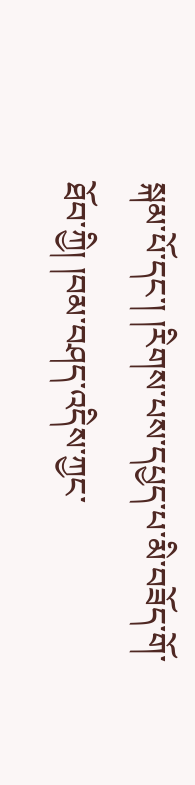སྐམ་པོ་དང་། །རིགས་པས་དཔྱད་པ་མི་བཟོད་གོ་ཐོབ་ཀྱི། །བམ་བཤད་འདིས་ཀྱང་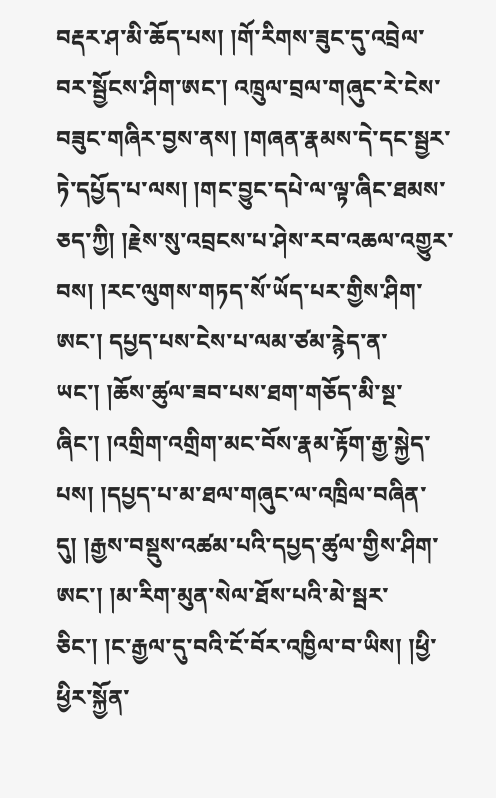བརྡར་ཤ་མི་ཆོད་པས། །གོ་རིགས་ཟུང་དུ་འབྲེལ་བར་སྦྱོངས་ཤིག་ཨང་། འཁྲུལ་བྲལ་གཞུང་རེ་ངེས་བཟུང་གཞིར་བྱས་ནས། །གཞན་རྣམས་དེ་དང་སྦྱར་ཏེ་དཔྱོད་པ་ལས། །གང་བྱུང་དཔེ་ལ་ལྟ་ཞིང་ཐམས་ཅད་ཀྱི། །རྗེས་སུ་འབྲངས་པ་ཤེས་རབ་འཆལ་འགྱུར་བས། །རང་ལུགས་གཏད་སོ་ཡོད་པར་གྱིས་ཤིག་ཨང་། དཔྱད་པས་ངེས་པ་ལམ་ཙམ་རྙེད་ན་ཡང་། །ཆོས་ཚུལ་ཟབ་པས་ཐག་གཅོད་མི་སྔ་ཞིང་། །འགྲིག་འགྲིག་མང་བོས་རྣམ་རྟོག་རྒྱ་སྐྱེད་པས། །དཔྱད་པ་མ་ཐལ་གཞུང་ལ་འཁྲིལ་བཞིན་དུ། །རྒྱས་བསྡུས་འཚམ་པའི་དཔྱད་ཚུལ་གྱིས་ཤིག་ཨང་། །མ་རིག་མུན་སེལ་ཐོས་པའི་མེ་སྦར་ཅིང་། །ང་རྒྱལ་དུ་བའི་ངོ་བོར་འཁྱིལ་བ་ཡིས། །ཕྱི་ཕྱིར་སྐྱོན་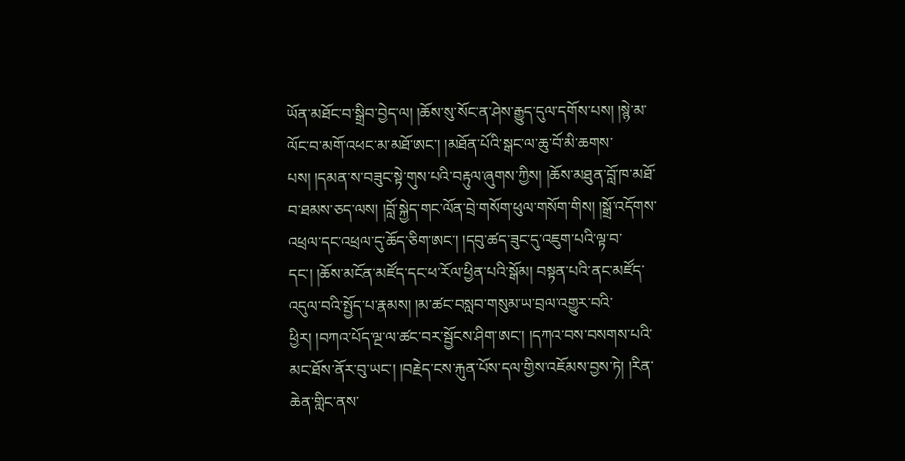ཡོན་མཐོང་བ་སྒྲིབ་བྱེད་ལ། །ཆོས་སུ་སོང་ན་ཤེས་རྒྱུད་དུལ་དགོས་པས། །སྙེ་མ་ལོང་བ་མགོ་འཕང་མ་མཐོ་ཨང་། །མཐོན་པོའི་སྒང་ལ་ཆུ་བོ་མི་ཆགས་པས། །དམན་ས་བཟུང་སྟེ་གུས་པའི་བརྟུལ་ཞུགས་ཀྱིས། །ཆོས་མཐུན་བློ་ཁ་མཐོ་བ་ཐམས་ཅད་ལས། །བློ་སྐྱེད་གང་ལོན་བྲེ་གསོག་ཕུལ་གསོག་གིས། །སྒྲོ་འདོགས་འཕྲལ་དང་འཕྲལ་དུ་ཆོད་ཅིག་ཨང་། །དབུ་ཚད་ཟུང་དུ་འཇུག་པའི་ལྟ་བ་དང་། །ཆོས་མངོན་མཛོད་དང་ཕ་རོལ་ཕྱིན་པའི་སྒོམ། བསྟན་པའི་ནང་མཛོད་འདུལ་བའི་སྤྱོད་པ་རྣམས། །མ་ཚང་བསླབ་གསུམ་ཡ་བྲལ་འགྱུར་བའི་ཕྱིར། །བཀའ་པོད་ལྔ་ལ་ཚང་བར་སྦྱོངས་ཤིག་ཨང་། །དཀའ་བས་བསགས་པའི་མང་ཐོས་ནོར་བུ་ཡང་། །བརྗེད་ངས་རྐུན་པོས་དལ་གྱིས་འཇོམས་བྱས་ཏེ། །རིན་ཆེན་གླིང་ནས་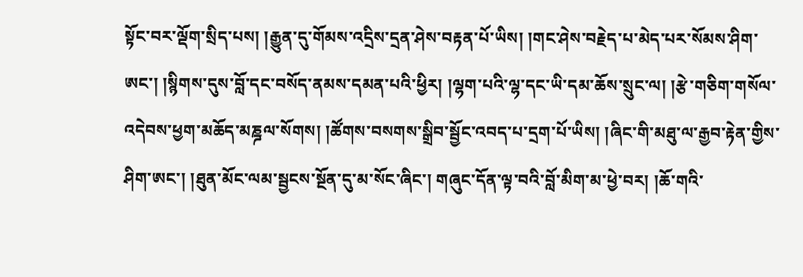སྟོང་བར་ལྡོག་སྲིད་པས། །རྒྱུན་དུ་གོམས་འདྲིས་དྲན་ཤེས་བརྟན་པོ་ཡིས། །གང་ཤེས་བརྗེད་པ་མེད་པར་སོམས་ཤིག་ཨང་། །སྙིགས་དུས་བློ་དང་བསོད་ནམས་དམན་པའི་ཕྱིར། །ལྷག་པའི་ལྷ་དང་ཡི་དམ་ཆོས་སྲུང་ལ། །རྩེ་གཅིག་གསོལ་འདེབས་ཕྱག་མཆོད་མཎྜལ་སོགས། །ཚོགས་བསགས་སྒྲིབ་སྦྱོང་འབད་པ་དྲག་པོ་ཡིས། །ཞིང་གི་མཐུ་ལ་རྒྱབ་རྟེན་གྱིས་ཤིག་ཨང་། །ཐུན་མོང་ལམ་སྦྱངས་སྔོན་དུ་མ་སོང་ཞིང་། གཞུང་དོན་ལྟ་བའི་བློ་མིག་མ་ཕྱེ་བར། །ཆོ་གའི་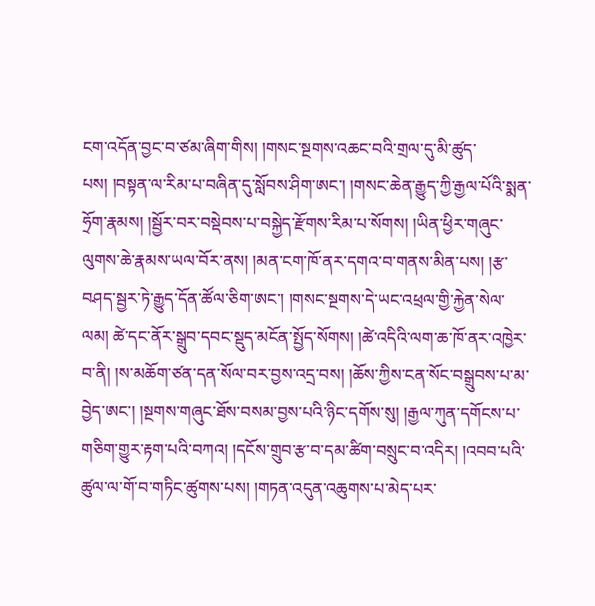ངག་འདོན་བྱང་བ་ཙམ་ཞིག་གིས། །གསང་སྔགས་འཆང་བའི་གྲལ་དུ་མི་ཚུད་པས། །བསྟན་ལ་རིམ་པ་བཞིན་དུ་སློབས་ཤིག་ཨང་། །གསང་ཆེན་རྒྱུད་ཀྱི་རྒྱལ་པོའི་སྨན་ཧྲོག་རྣམས། །སྦྱོར་བར་བསྡེབས་པ་བསྐྱེད་རྫོགས་རིམ་པ་སོགས། །ཡིན་ཕྱིར་གཞུང་ལུགས་ཆེ་རྣམས་ཡལ་བོར་ནས། །མན་ངག་ཁོ་ནར་དགའ་བ་གནས་མིན་པས། །རྩ་བཤད་སྦྱར་ཏེ་རྒྱུད་དོན་ཚོལ་ཅིག་ཨང་། །གསང་སྔགས་དེ་ཡང་འཕྲལ་གྱི་རྐྱེན་སེལ་ལམ། ཚེ་དང་ནོར་སྒྲུབ་དབང་སྡུད་མངོན་སྤྱོད་སོགས། །ཚེ་འདིའི་ལག་ཆ་ཁོ་ནར་འཁྱེར་བ་ནི། །ས་མཆོག་ཙན་དན་སོལ་བར་བྱས་འདྲ་བས། །ཆོས་ཀྱིས་ངན་སོང་བསྒྲུབས་པ་མ་བྱེད་ཨང་། །སྔགས་གཞུང་ཐོས་བསམ་བྱས་པའི་ཉིང་དགོས་སུ། །རྒྱལ་ཀུན་དགོངས་པ་གཅིག་གྱུར་རྟག་པའི་བཀའ། །དངོས་གྲུབ་རྩ་བ་དམ་ཚིག་བསྲུང་བ་འདིར། །འབབ་པའི་ཚུལ་ལ་གོ་བ་གཏིང་ཚུགས་པས། །གཏན་འདུན་འཆུགས་པ་མེད་པར་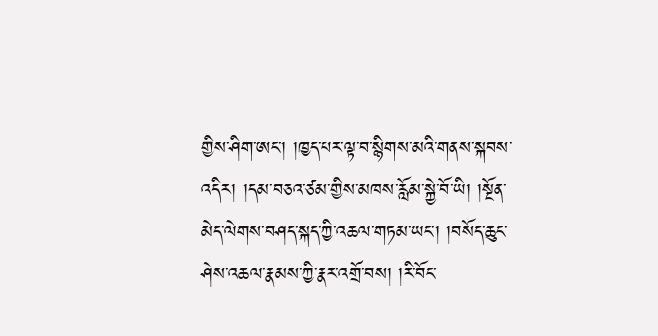གྱིས་ཤིག་ཨང་། །ཁྱད་པར་ལྟ་བ་སྙིགས་མའི་གནས་སྐབས་འདིར། །དམ་བཅའ་ཙམ་གྱིས་མཁས་རློམ་སྐྱེ་བོ་ཡི། །སྔོན་མེད་ལེགས་བཤད་སྐད་ཀྱི་འཆལ་གཏམ་ཡང་། །བསོད་ཆུང་ཤེས་འཆལ་རྣམས་ཀྱི་རྣར་འགྲོ་བས། །རི་བོང་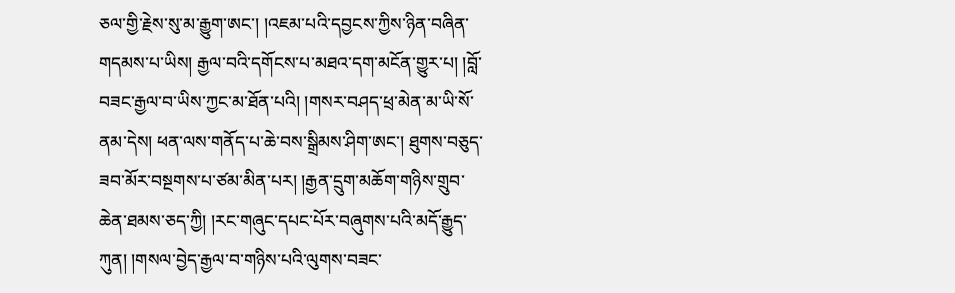ཅལ་གྱི་རྗེས་སུ་མ་རྒྱུག་ཨང་། །འཇམ་པའི་དབྱངས་ཀྱིས་ཉིན་བཞིན་གདམས་པ་ཡིས། རྒྱལ་བའི་དགོངས་པ་མཐའ་དག་མངོན་གྱུར་པ། །བློ་བཟང་རྒྱལ་བ་ཡིས་ཀྱང་མ་ཐོན་པའི། །གསར་བཤད་ཕྲ་མེན་མ་ཡི་སོ་ནམ་དེས། ཕན་ལས་གནོད་པ་ཆེ་བས་སྒྲིམས་ཤིག་ཨང་། ཐུགས་བཅུད་ཟབ་མོར་བསྔགས་པ་ཙམ་མིན་པར། །རྒྱན་དྲུག་མཆོག་གཉིས་གྲུབ་ཆེན་ཐམས་ཅད་ཀྱི། །རང་གཞུང་དཔང་པོར་བཞུགས་པའི་མདོ་རྒྱུད་ཀུན། །གསལ་བྱེད་རྒྱལ་བ་གཉིས་པའི་ལུགས་བཟང་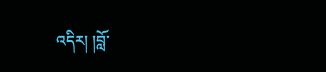འདིར། །བློ་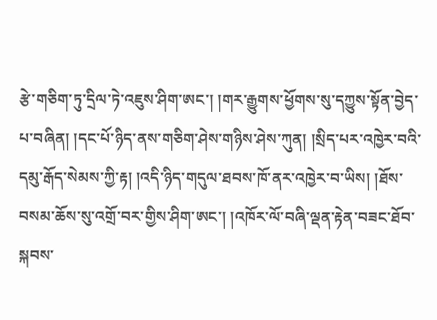རྩེ་གཅིག་ཏུ་དྲིལ་ཏེ་འཇུས་ཤིག་ཨང་། །གར་རྒྱུགས་ཕྱོགས་སུ་དཀྱུས་སྟོན་བྱེད་པ་བཞིན། །དང་པོ་ཉིད་ནས་གཅིག་ཤེས་གཉིས་ཤེས་ཀུན། །སྲིད་པར་འཁྱེར་བའི་དམུ་རྒོད་སེམས་ཀྱི་རྟ། །འདི་ཉིད་གདུལ་ཐབས་ཁོ་ནར་འཁྱེར་བ་ཡིས། །ཐོས་བསམ་ཆོས་སུ་འགྲོ་བར་གྱིས་ཤིག་ཨང་། །འཁོར་ལོ་བཞི་ལྡན་རྟེན་བཟང་ཐོབ་སྐབས་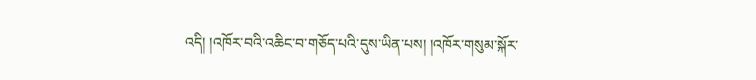འདི། །འཁོར་བའི་འཆིང་བ་གཅོད་པའི་དུས་ཡིན་པས། །འཁོར་གསུམ་སྐོར་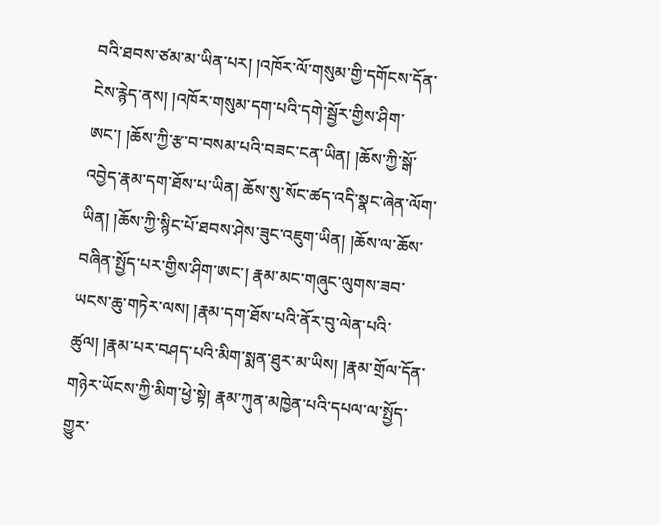བའི་ཐབས་ཙམ་མ་ཡིན་པར། །འཁོར་ལོ་གསུམ་གྱི་དགོངས་དོན་ངེས་རྙེད་ནས། །འཁོར་གསུམ་དག་པའི་དགེ་སྦྱོར་གྱིས་ཤིག་ཨང་། །ཆོས་ཀྱི་རྩ་བ་བསམ་པའི་བཟང་ངན་ཡིན། །ཆོས་ཀྱི་སྒོ་འབྱེད་རྣམ་དག་ཐོས་པ་ཡིན། ཆོས་སུ་སོང་ཚད་འདི་སྣང་ཞེན་ལོག་ཡིན། །ཆོས་ཀྱི་སྙིང་པོ་ཐབས་ཤེས་ཟུང་འཇུག་ཡིན། །ཆོས་ལ་ཆོས་བཞིན་སྤྱོད་པར་གྱིས་ཤིག་ཨང་། རྣམ་མང་གཞུང་ལུགས་ཟབ་ཡངས་ཆུ་གཏེར་ལས། །རྣམ་དག་ཐོས་པའི་ནོར་བུ་ལེན་པའི་ཚུལ། །རྣམ་པར་བཤད་པའི་མིག་སྨན་ཐུར་མ་ཡིས། །རྣམ་གྲོལ་དོན་གཉེར་ཡོངས་ཀྱི་མིག་ཕྱེ་སྟེ། རྣམ་ཀུན་མཁྱེན་པའི་དཔལ་ལ་སྤྱོད་གྱུར་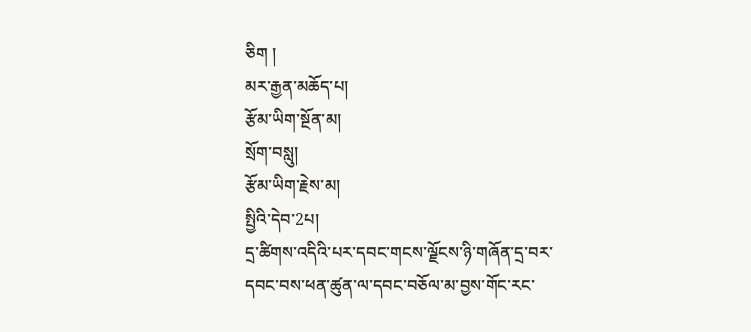ཅིག །
མར་རྒྱན་མཆོད་པ།
རྩོམ་ཡིག་སྔོན་མ།
སྲོག་བསླུ།
རྩོམ་ཡིག་རྗེས་མ།
སྤྱིའི་དེབ་2པ།
དྲ་ཚིགས་འདིའི་པར་དབང་གངས་ལྗོངས་ཉི་གཞོན་དྲ་བར་དབང་བས་ཕན་ཚུན་ལ་དབང་བཅོལ་མ་བྱས་གོང་རང་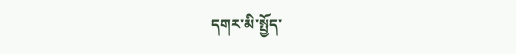དགར་མི་སྤྱོད་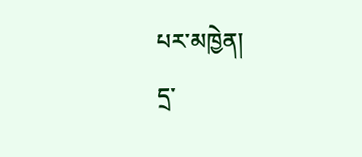པར་མཁྱེན།
དྲ་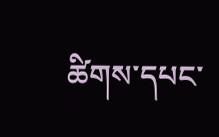ཚིགས་དཔང་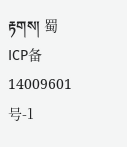རྟགས། 蜀ICP备14009601号-1